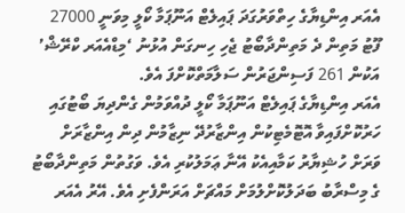އެއަރ އިންޑިޔާގެ ހިތްވަރުގަދަ ޕައިލެޓް އަނޫޕަމާ ކޯލީ މިވަނީ 27000 ފޫޓު މަތިން ދެ މަތިންދާބޯޓު ޖެހި ހިނގަން އުޅުނު ‘މިޑްއެއަރ ކްރޭޝް’ އަކުން 261 ފަސިންޖަރުން ސަލާމަތްކޮށްފަ އެވެ.
އެއަރ އިންޑިޔާގެ ޕައިލެޓް އަނޫޕަމާ ކޯލީ ދުއްވަމުން ގެންދިޔަ ބޯޓުގައި ހަރުކޮށްފައިވާ އޮޓޮމެޓިކުން އިންޒާރުދޭ ނިޒާމުން ދިން އިންޒާރަށް ވަރަށް ހުޝިޔާރު ކަމާއިއެކު އޭނާ ޢަމަލުކުރި އެވެ. ވަގުތުން މަތިންދާބޯޓު ގެ މިސްރާބު ބަދަލުކޮށްލުމަށް މައްޗަށް އަރަންފެށި އެވެ. އޭރު އެއަރ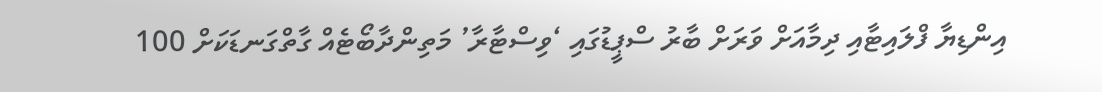އިންޑިޔާ ފްލައިޓާއި ދިމާއަށް ވަރަށް ބާރު ސްޕީޑުގައި ‘ވިސްޓާރާ’ މަތިންދާބޯޓެއް ގާތްގަނޑަކަށް 100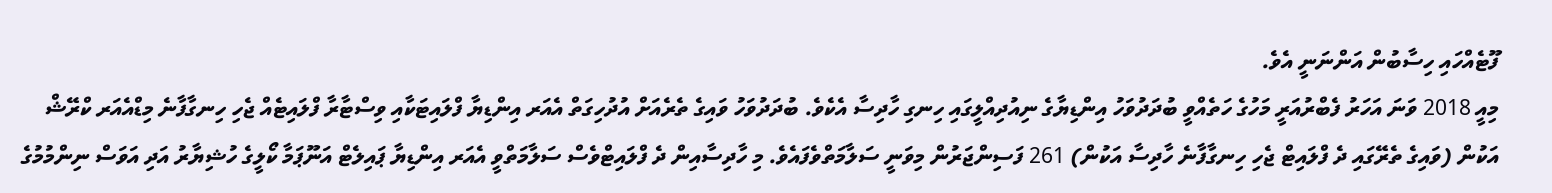ފޫޓެއްހައި ހިސާބުން އަންނަނީ އެވެ.
މިއީ 2018 ވަނަ އަހަރު ފެބްރުއަރީ މަހުގެ ހަތެއްވީ ބުދަދުވަހު އިންޑިޔާގެ ނިއުދިއްލީގައި ހިނގި ހާދިސާ އެކެވެ. ބުދަދުވަހު ވައިގެ ތެރެއަށް އުދުހިގަތް އެއަރ އިންޑިޔާ ފްލައިޓަކާއި ވިސްޓާރާ ފްލައިޓެއް ޖެހި ހިނގާފާނެ މިޑްއެއަރ ކްރޭޝް އަކުން (ވައިގެ ތެރޭގައި ދެ ފްލައިޓް ޖެހި ހިނގާފާނެ ހާދިސާ އަކުން) 261 ފަސިންޖަރުން މިވަނީ ސަލާމަތްވެފައެވެ. މި ހާދިސާއިން ދެ ފްލައިޓްވެސް ސަލާމަތްވީ އެއަރ އިންޑިޔާ ޕައިލެޓް އަނޫޕަމާ ކޯލީގެ ހުޝިޔާރު އަދި އަވަސް ނިންމުމުގެ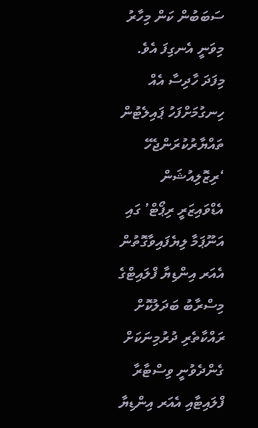ސަބަބުން ކަން މިހާރު މިވަނީ އެނގިފަ އެވެ.
މިފަދަ ހާދިސާ އެއް ހިނގުމަށްފަހު ޕައިލެޓުން ތައްޔާރުކުރަންޖެހޭ ‘ރިޒޮލިއުޝަން އެޑްވައިޒަރީ ރިޕޯޓް’ ގައި އަނޫޕަމާ ލިޔެފައިވާގޮތުން އެއަރ އިންޑިޔާ ފްލައިޓްގެ މިސްރާބު ބަދަލުކޮށް ރައްކާތެރި ދުރުމިނަކަށް ގެންދެވުނީ ވިސްޓާރާ ފްލައިޓާއި އެއަރ އިންޑިޔާ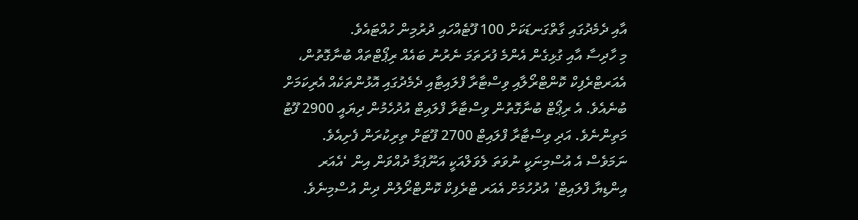އާއި ދެމެދުގައި ގާތްގަނޑަކަށް 100 ފޫޓެއްހައި ދުރުމިން ހުއްޓައެވެ.
މި ހާދިސާ އާއި ގުޅިގެން އެންމެ ފުރަތަމަ ނެރުނު ބައެއް ރިޕޯޓްތައް ބުނާގޮތުން، އެއަރޓްރެފިކް ކޮންޓްރޯލާއި ވިސްޓާރާ ފްލައިޓާއި ދެމެދުގައި އޮޅުންތަކެއް އެރިކަމަށް ބުނެއެވެ. އެ ރިޕޯޓް ބުނާގޮތުން ވިސްޓާރާ ފްލައިޓް އުދުހެމުން ދިޔައީ 2900 ފޫޓު މަތިންނެވެ. އަދި ވިސްޓާރާ ފްލައިޓް 2700 ފޫޓަށް ތިރިކުރަން ފެށިއެވެ. ނަމަވެސް އެ އުސްމިނަކީ ނުވަތަ ލެވަލްއަކީ އަނޫޕަމާ ދުއްވަން އިން ‘އެއަރ އިންޑިޔާ ފްލައިޓް’ އުދުހުމަށް އެއަރ ޓްރެފިކް ކޮންޓްރޯލުން ދިން އުސްމިނެވެ.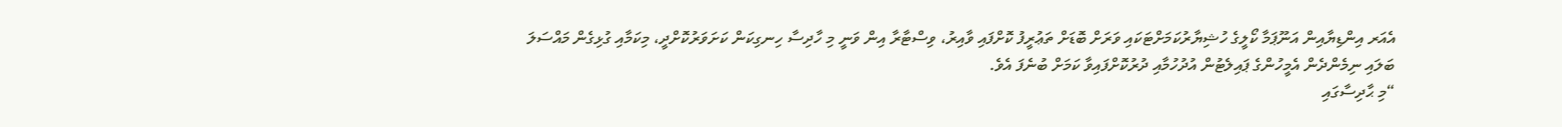އެއަރ އިންޑިޔާއިން އަނޫޕަމާ ކޯލީގެ ހުޝިޔާރުކަމަށްޓަކައި ވަރަށް ބޮޑަށް ތަޢުރީފު ކޮށްފައި ވާއިރު، ވިސްޓާރާ އިން ވަނީ މި ހާދިސާ ހިނގިކަން ކަށަވަރުކޮށްދީ، މިކަމާއި ގުޅިގެން މައްސަލަ ބަލައި ނިމެންދެން އެމީހުންގެ ޕައިލެޓުން އުދުހުމާއި ދުރުކޮށްފައިވާ ކަމަށް ބުނެފަ އެވެ.
“މި ޙާދިސާގައި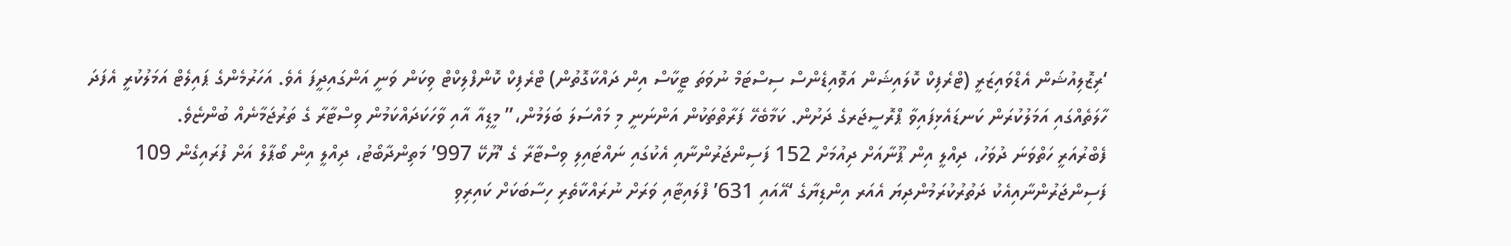‘ރިޒޮލިއުޝަން އެޑްވައިޒަރީ (ޓްރެފިކް ކޮލައިޝަން އަވޮއިޑެންސް ސިސްޓަމް ނުވަތަ ޓީކާސް އިން ދައްކާގޮތުން) ޓްރެފިކް ކޮންފްލިކްޓް ވިކަން ވަނީ އަންގައިދީފަ އެވެ. އަހަރުމެންގެ ޕައިލެޓް އަމަލުކުރީ އެފަދަ ހާލަތެއްގައި އަމަލުކުރަން ކަނޑައެޅިފައިވާ ޕްރޮސީޖަރގެ ދަށުން. ކަމާބެހޭ ފަރާތްތަކުން އަންނަނީ މި މައްސަލަ ބަލަމުން،” މީޑިއާ އާއި ވާހަކަދައްކަމުން ވިސްޓާރާ ގެ ތަރުޖަމާނެއް ބުންޏެވެ.
ފެބްރުއަރީ ހަތްވަނަ ދުވަހު، ދިއްލީ އިން ޕޫނާއަށް ދިއުމަށް 152 ފަސިންޖަރުންނާއި އެކުގައި ނައްޓައިލި ވިސްޓާރާ ގެ ‘ޔޫކޭ 997’ މަތިންދާބޯޓު، ދިއްލީ އިން ބޯޕާލް އަށް ފުރައިގެން 109 ފަސިންޖަރުންނާއިއެކު ދަތުރުކުރަމުންދިޔަ އެއަރ އިންޑިޔާގެ ‘އޭއައި 631’ ފްލައިޓާއި ވަރަށް ނުރައްކާތެރި ހިސާބަކަށް ކައިރިވި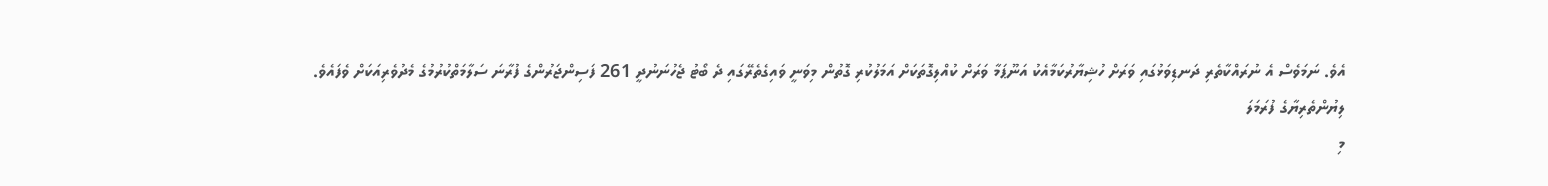އެވެ. ނަމަވެސް އެ ނުރައްކާތެރި ދަނޑިވަޅުގައި ވަރަށް ހުޝިޔާރުކަމާއެކު އަނޫޕަމާ ވަރަށް ކުއްލިގޮތަކަށް އަމަލުކުރި ގޮތުން މިވަނީ ވައިގެތެރޭގައި ދެ ބޯޓު ޖެހުނަނުދީ 261 ފަސިންޖަރުންގެ ފުރާނަ ސަލާމަތްކުރުމުގެ މެދުވެރިއަކަށް ވެފައެވެ.
ލިޔުންތެރިޔާގެ ފުރަމަލަ
މި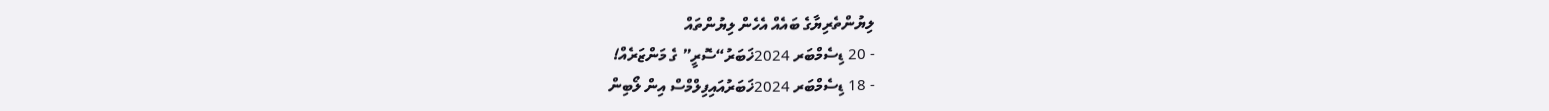ލިޔުންތެރިޔާގެ ބައެއް އެހެން ލިޔުންތައް
- 20 ޑިސެމްބަރ 2024ޚަބަރު“ސޮރީ” ގެ މަންޒަރެއް!
- 18 ޑިސެމްބަރ 2024ޚަބަރުއައިފިލްމްސް އިން ލޯބިން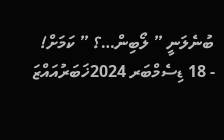ބުނެލަނީ ” ލޯބިން…؟ ” ކަމަށް!
- 18 ޑިސެމްބަރ 2024ޚަބަރުއައްޒަ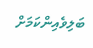ބަލިވެއިންކަމަށް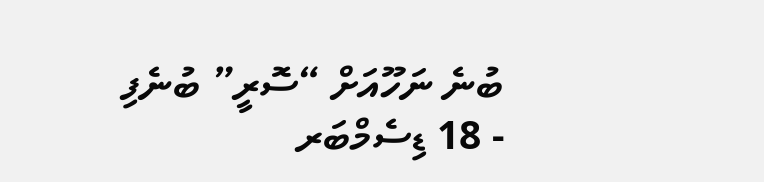ބުނެ ނަހޫއަށް “ސޮރީ” ބުނެފި
- 18 ޑިސެމްބަރ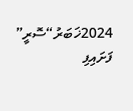2024ޚަބަރު“ސޮރީ” ފަށައިފި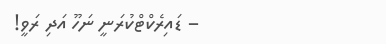– ޑައިރެކްޓްކުރަނީ ނަހޫ އަދި ރަވީ!